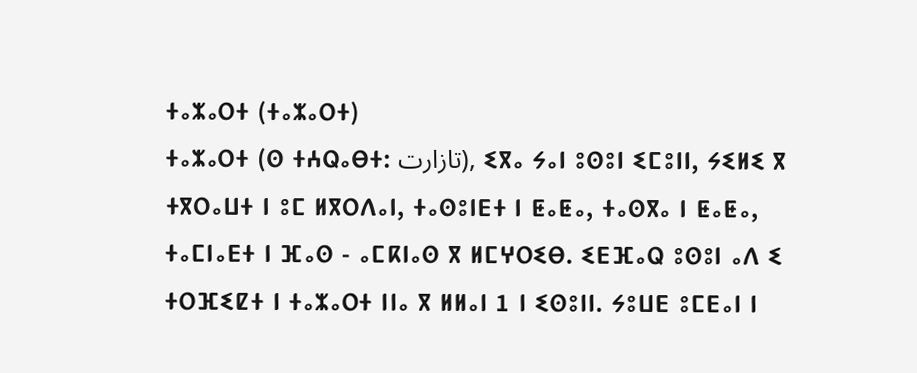ⵜⴰⵣⴰⵔⵜ (ⵜⴰⵣⴰⵔⵜ)
ⵜⴰⵣⴰⵔⵜ (ⵙ ⵜⵄⵕⴰⴱⵜ: تازارت), ⵉⴳⴰ ⵢⴰⵏ ⵓⵙⵓⵏ ⵉⵎⵓⵏⵏ, ⵢⵉⵍⵉ ⴳ ⵜⴳⵔⴰⵡⵜ ⵏ ⵓⵎ ⵍⴳⵔⴷⴰⵏ, ⵜⴰⵙⵓⵏⴹⵜ ⵏ ⵟⴰⵟⴰ, ⵜⴰⵙⴳⴰ ⵏ ⵟⴰⵟⴰ, ⵜⴰⵎⵏⴰⴹⵜ ⵏ ⴼⴰⵙ - ⴰⵎⴽⵏⴰⵙ ⴳ ⵍⵎⵖⵔⵉⴱ. ⵉⴹⴼⴰⵕ ⵓⵙⵓⵏ ⴰⴷ ⵉ ⵜⵔⴼⵉⵇⵜ ⵏ ⵜⴰⵣⴰⵔⵜ ⵏⵏⴰ ⴳ ⵍⵍⴰⵏ 1 ⵏ ⵉⵙⵓⵏⵏ. ⵢⵓⵡⴹ ⵓⵎⴹⴰⵏ ⵏ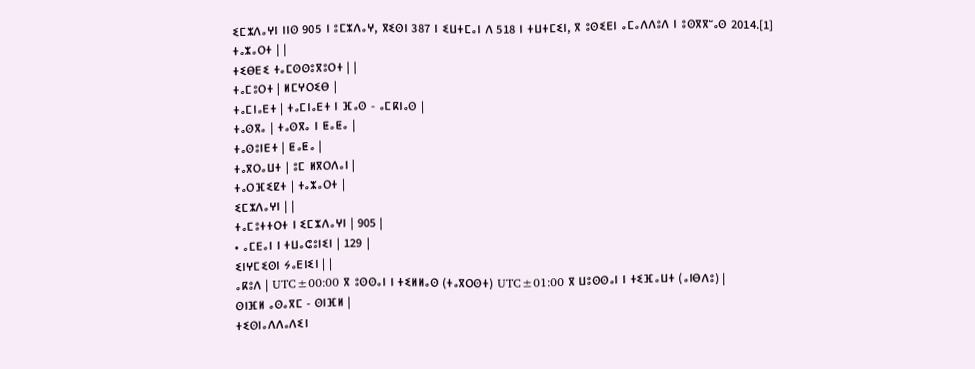ⵉⵎⵣⴷⴰⵖⵏ ⵏⵏⵙ 905 ⵏ ⵓⵎⵣⴷⴰⵖ, ⴳⵉⵙⵏ 387 ⵏ ⵉⵡⵜⵎⴰⵏ ⴷ 518 ⵏ ⵜⵡⵜⵎⵉⵏ, ⴳ ⵓⵙⵉⴹⵏ ⴰⵎⴰⴷⴷⵓⴷ ⵏ ⵓⵙⴳⴳⵯⴰⵙ 2014.[1]
ⵜⴰⵣⴰⵔⵜ | |
ⵜⵉⴱⴹⵉ ⵜⴰⵎⵙⵙⵓⴳⵓⵔⵜ | |
ⵜⴰⵎⵓⵔⵜ | ⵍⵎⵖⵔⵉⴱ |
ⵜⴰⵎⵏⴰⴹⵜ | ⵜⴰⵎⵏⴰⴹⵜ ⵏ ⴼⴰⵙ - ⴰⵎⴽⵏⴰⵙ |
ⵜⴰⵙⴳⴰ | ⵜⴰⵙⴳⴰ ⵏ ⵟⴰⵟⴰ |
ⵜⴰⵙⵓⵏⴹⵜ | ⵟⴰⵟⴰ |
ⵜⴰⴳⵔⴰⵡⵜ | ⵓⵎ ⵍⴳⵔⴷⴰⵏ |
ⵜⴰⵔⴼⵉⵇⵜ | ⵜⴰⵣⴰⵔⵜ |
ⵉⵎⵣⴷⴰⵖⵏ | |
ⵜⴰⵎⵓⵜⵜⵔⵜ ⵏ ⵉⵎⵣⴷⴰⵖⵏ | 905 |
• ⴰⵎⴹⴰⵏ ⵏ ⵜⵡⴰⵛⵓⵏⵉⵏ | 129 |
ⵉⵏⵖⵎⵉⵙⵏ ⵢⴰⴹⵏⵉⵏ | |
ⴰⴽⵓⴷ | UTC±00:00 ⴳ ⵓⵙⵙⴰⵏ ⵏ ⵜⵉⵍⵍⴰⵙ (ⵜⴰⴳⵔⵙⵜ) UTC±01:00 ⴳ ⵡⵓⵙⵙⴰⵏ ⵏ ⵜⵉⴼⴰⵡⵜ (ⴰⵏⴱⴷⵓ) |
ⵙⵏⴼⵍ ⴰⵙⴰⴳⵎ - ⵙⵏⴼⵍ |
ⵜⵉⵙⵏⴰⴷⴷⴰⴷⵉⵏ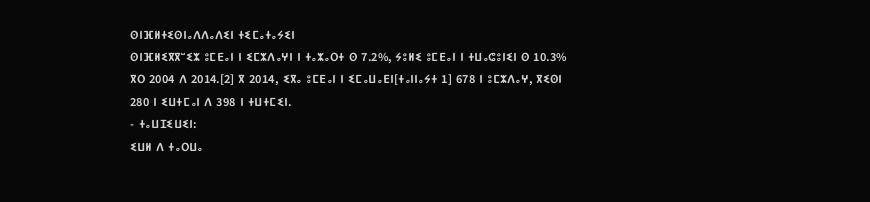ⵙⵏⴼⵍⵜⵉⵙⵏⴰⴷⴷⴰⴷⵉⵏ ⵜⵉⵎⴰⵜⴰⵢⵉⵏ
ⵙⵏⴼⵍⵉⴳⴳⵯⵉⵣ ⵓⵎⴹⴰⵏ ⵏ ⵉⵎⵣⴷⴰⵖⵏ ⵏ ⵜⴰⵣⴰⵔⵜ ⵙ 7.2%, ⵢⵓⵍⵉ ⵓⵎⴹⴰⵏ ⵏ ⵜⵡⴰⵛⵓⵏⵉⵏ ⵙ 10.3% ⴳⵔ 2004 ⴷ 2014.[2] ⴳ 2014, ⵉⴳⴰ ⵓⵎⴹⴰⵏ ⵏ ⵉⵎⴰⵡⴰⴹⵏ[ⵜⴰⵏⵏⴰⵢⵜ 1] 678 ⵏ ⵓⵎⵣⴷⴰⵖ, ⴳⵉⵙⵏ 280 ⵏ ⵉⵡⵜⵎⴰⵏ ⴷ 398 ⵏ ⵜⵡⵜⵎⵉⵏ.
- ⵜⴰⵡⵊⵉⵡⵉⵏ:
ⵉⵡⵍ ⴷ ⵜⴰⵔⵡⴰ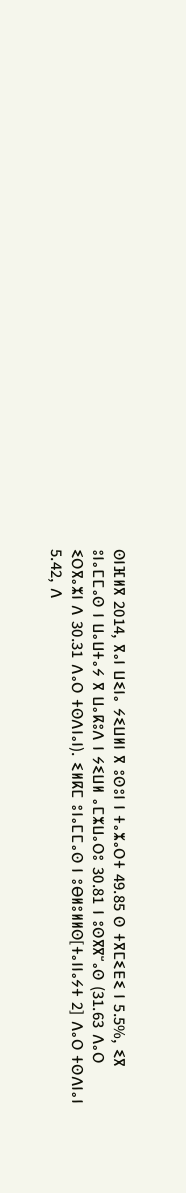ⵙⵏⴼⵍⴳ 2014, ⴳⴰⵏ ⵡⵉⵏⴰ ⵢⵉⵡⵍⵏ ⴳ ⵓⵙⵓⵏ ⵏ ⵜⴰⵣⴰⵔⵜ 49.85 ⵙ ⵜⴳⵎⵉⴹⵉ ⵏ 5.5%, ⵉⴳ ⵓⵏⴰⵎⵎⴰⵙ ⵏ ⵡⴰⵡⵜⴰⵢ ⴳ ⵡⴰⴽⵓⴷ ⵏ ⵢⵉⵡⵍ ⴰⵎⵣⵡⴰⵔⵓ 30.81 ⵏ ⵓⵙⴳⴳⵯⴰⵙ (31.63 ⴷⴰⵔ ⵉⵔⴳⴰⵣⵏ ⴷ 30.31 ⴷⴰⵔ ⵜⵙⴷⵏⴰⵏ). ⵉⵍⴽⵎ ⵓⵏⴰⵎⵎⴰⵙ ⵏ ⵓⴱⵍⵓⵍⵍⵙ[ⵜⴰⵏⵏⴰⵢⵜ 2] ⴷⴰⵔ ⵜⵙⴷⵏⴰⵏ 5.42, ⴷ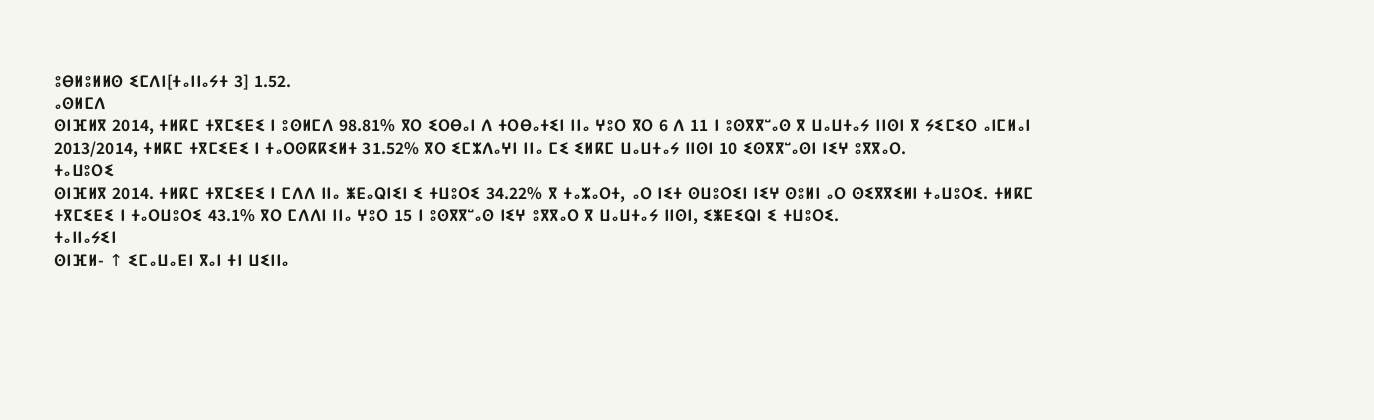ⵓⴱⵍⵓⵍⵍⵙ ⵉⵎⴷⵏ[ⵜⴰⵏⵏⴰⵢⵜ 3] 1.52.
ⴰⵙⵍⵎⴷ
ⵙⵏⴼⵍⴳ 2014, ⵜⵍⴽⵎ ⵜⴳⵎⵉⴹⵉ ⵏ ⵓⵙⵍⵎⴷ 98.81% ⴳⵔ ⵉⵔⴱⴰⵏ ⴷ ⵜⵔⴱⴰⵜⵉⵏ ⵏⵏⴰ ⵖⵓⵔ ⴳⵔ 6 ⴷ 11 ⵏ ⵓⵙⴳⴳⵯⴰⵙ ⴳ ⵡⴰⵡⵜⴰⵢ ⵏⵏⵙⵏ ⴳ ⵢⵉⵎⵉⵔ ⴰⵏⵎⵍⴰⵏ 2013/2014, ⵜⵍⴽⵎ ⵜⴳⵎⵉⴹⵉ ⵏ ⵜⴰⵔⵙⴽⴽⵉⵍⵜ 31.52% ⴳⵔ ⵉⵎⵣⴷⴰⵖⵏ ⵏⵏⴰ ⵎⵉ ⵉⵍⴽⵎ ⵡⴰⵡⵜⴰⵢ ⵏⵏⵙⵏ 10 ⵉⵙⴳⴳⵯⴰⵙⵏ ⵏⵉⵖ ⵓⴳⴳⴰⵔ.
ⵜⴰⵡⵓⵔⵉ
ⵙⵏⴼⵍⴳ 2014. ⵜⵍⴽⵎ ⵜⴳⵎⵉⴹⵉ ⵏ ⵎⴷⴷ ⵏⵏⴰ ⵥⴹⴰⵕⵏⵉⵏ ⵉ ⵜⵡⵓⵔⵉ 34.22% ⴳ ⵜⴰⵣⴰⵔⵜ, ⴰⵔ ⵏⵉⵜ ⵙⵡⵓⵔⵉⵏ ⵏⵉⵖ ⵙⵓⵍⵏ ⴰⵔ ⵙⵉⴳⴳⵉⵍⵏ ⵜⴰⵡⵓⵔⵉ. ⵜⵍⴽⵎ ⵜⴳⵎⵉⴹⵉ ⵏ ⵜⴰⵔⵡⵓⵔⵉ 43.1% ⴳⵔ ⵎⴷⴷⵏ ⵏⵏⴰ ⵖⵓⵔ 15 ⵏ ⵓⵙⴳⴳⵯⴰⵙ ⵏⵉⵖ ⵓⴳⴳⴰⵔ ⴳ ⵡⴰⵡⵜⴰⵢ ⵏⵏⵙⵏ, ⵉⵥⴹⵉⵕⵏ ⵉ ⵜⵡⵓⵔⵉ.
ⵜⴰⵏⵏⴰⵢⵉⵏ
ⵙⵏⴼⵍ- ↑ ⵉⵎⴰⵡⴰⴹⵏ ⴳⴰⵏ ⵜⵏ ⵡⵉⵏⵏⴰ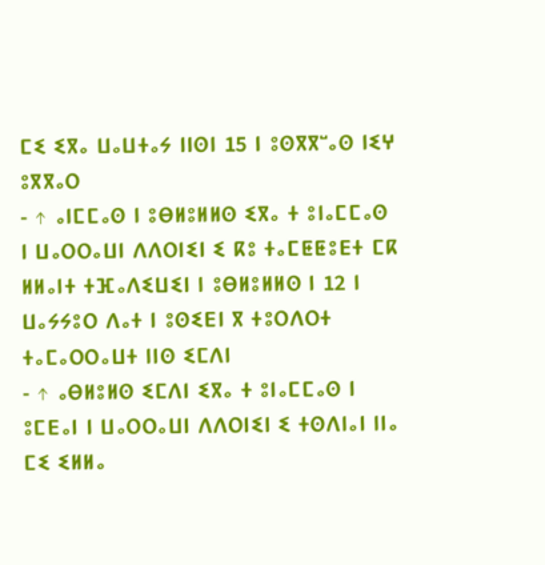ⵎⵉ ⵉⴳⴰ ⵡⴰⵡⵜⴰⵢ ⵏⵏⵙⵏ 15 ⵏ ⵓⵙⴳⴳⵯⴰⵙ ⵏⵉⵖ ⵓⴳⴳⴰⵔ
- ↑ ⴰⵏⵎⵎⴰⵙ ⵏ ⵓⴱⵍⵓⵍⵍⵙ ⵉⴳⴰ ⵜ ⵓⵏⴰⵎⵎⴰⵙ ⵏ ⵡⴰⵔⵔⴰⵡⵏ ⴷⴷⵔⵏⵉⵏ ⵉ ⴽⵓ ⵜⴰⵎⵟⵟⵓⴹⵜ ⵎⴽ ⵍⵍⴰⵏⵜ ⵜⴼⴰⴷⵉⵡⵉⵏ ⵏ ⵓⴱⵍⵓⵍⵍⵙ ⵏ 12 ⵏ ⵡⴰⵢⵢⵓⵔ ⴷⴰⵜ ⵏ ⵓⵙⵉⴹⵏ ⴳ ⵜⵓⵔⴷⵔⵜ ⵜⴰⵎⴰⵔⵔⴰⵡⵜ ⵏⵏⵙ ⵉⵎⴷⵏ
- ↑ ⴰⴱⵍⵓⵍⵙ ⵉⵎⴷⵏ ⵉⴳⴰ ⵜ ⵓⵏⴰⵎⵎⴰⵙ ⵏ ⵓⵎⴹⴰⵏ ⵏ ⵡⴰⵔⵔⴰⵡⵏ ⴷⴷⵔⵏⵉⵏ ⵉ ⵜⵙⴷⵏⴰⵏ ⵏⵏⴰ ⵎⵉ ⵉⵍⵍⴰ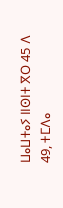ⵡⴰⵡⵜⴰⵢ ⵏⵏⵙⵏⵜ ⴳⵔ 45 ⴷ 49, ⵜⵎⴷⴰ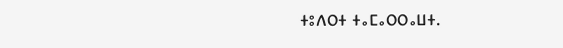ⵜⵓⴷⵔⵜ ⵜⴰⵎⴰⵔⵔⴰⵡⵜ.